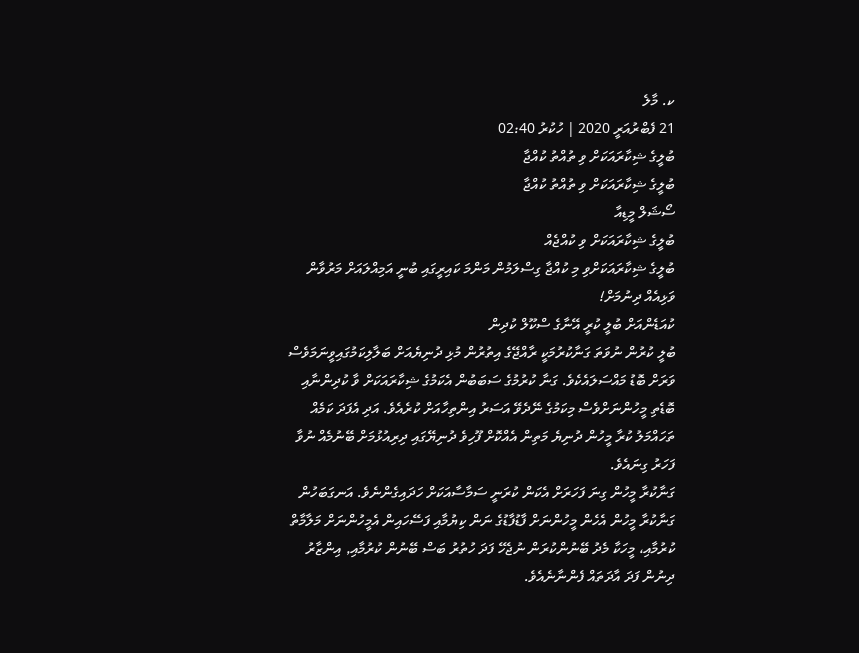ކ. މާލެ
21 ފެބްރުއަރީ 2020 | ހުކުރު 02:40
ބުލީގެ ޝިކާރައަކަށް ވި ތުއްތު ކުއްޖާ
ބުލީގެ ޝިކާރައަކަށް ވި ތުއްތު ކުއްޖާ
ސޯޝަލް މީޑިއާ
ބުލީގެ ޝިކާރައަކަށް ވި ކުއްޖެއް
ބުލީގެ ޝިކާރައަކަށްވި މި ކުއްޖާ ގިސްލަމުން މަންމަ ކައިރީގައި ބުނީ އަމިއްލައަށް މަރުވާން ވަޅިއެއް ދިނުމަށް!
ކުއަޑެންއަށް ބުލީ ކުރީ އޭނާގެ ސްކޫލް ކުދިން
ބުލީ ކުރުން ނުވަތަ ގަނާކުރުމަކީ ރާއްޖޭގެ އިތުރުން މުޅި ދުނިޔެއަށް ބަލާލިކަމުގައިވީނަމަވެސް ވަރަށް ބޮޑު މައްސަލައެކެވެ. ގަނާ ކުރުމުގެ ސަބަބުން އެކަމުގެ ޝިކާރައަކަށް ވާ ކުދިންނާއި ބޮޑެތި މީހުންނަށްވެސް މިކަމުގެ ނޭދެވޭ އަސަރު އިންތިހާއަށް ކުރެއެވެ. އަދި އެފަދަ ކަމެއް ތަހައްމަލު ކުރާ މީހުން ދުނިޔެ މަތިން އެއްކޮށް ފޫހިވެ ދުނިޔޭގައި ދިރިއުޅުމަށް ބޭނުމެއް ނުވާ ފަހަރު ގިނައެވެ.
ގަނާކުރާ މީހުން ގިނަ ފަހަރަށް އެކަން ކުރަނީ ސަމާސާއަކަށް ހަދައިގެންނެވެ. އަނގަބަހުން ގަނާކުރާ މީހުން އެހެން މީހުންނަށް ފާޑުފާޑުގެ ނަން ކިޔުމާއި ފަސޭހައިން އެމީހުންނަށް މަލާމާތް ކުރުމާއި، މީހަކާ މެދު ބޭނުންކުރަން ނުޖެހޭ ފަދަ ހުތުރު ބަސް ބޭނުން ކުރުމާއި, އިންޒާރު ދިނުން ފަދަ އާދަތައް ފެންނާނެއެވެ.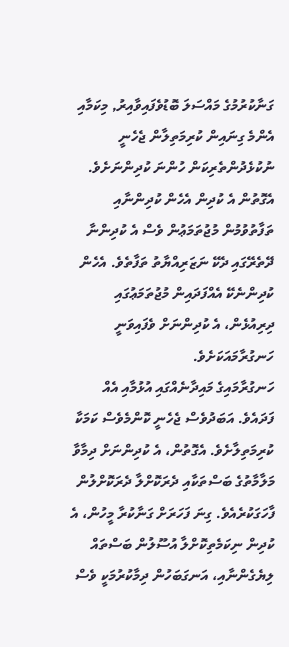ގަނާކުރުމުގެ މައްސަލަ ބޮޑުވެފައިވާއިރު, މިކަމާއި އެންމެ ގިނައިން ކުރިމަތިލާން ޖެހެނީ ނުކުޅެދުންތެރިކަން ހުންނަ ކުދިންނަށެވެ. އެގޮތުން އެ ކުދިން އެހެން ކުދިންނާއި ތަފާތުވުމުން މުޖުތަމަޢުން ވެސް އެ ކުދިންނާ ދޭތެރޭގައި ދެކޭ ނަޒަރިއްޔާތު ތަފާތެވެ. އެހެން ކުދިންނެކޭ އެއްފަދައިން މުޖުތަމަޢުގައި ދިރިއުޅެން، އެ ކުދިންނަށް ވެފައިވަނީ ހަނގުރާމައަކަށެވެ.
ހަނގުރާމައިގެ މައިދާނެއްގައި އުޅުމާއި އެއް ފަދައެވެ. އަބަދުވެސް ޖެހެނީ ކޮންމެވެސް ކަމަކާ ކުރިމަތިލާށެވެ. އެގޮތުން، އެ ކުދިންނަށް ދިމާވާ މަލާމާތުގެ ބަސްތަކާއި ދެރަކޮށްލާ ދެރަކޮށްލުން ފާހަގަކުރެއެވެ. ގިނަ ފަހަރަށް ގަނާކުރާ މީހުން، އެ ކުދިން ނިކަމެތިކޮށްލާ އުސޫލުން ބަސްތައް ލިޔެގެންނާއި، އަނގަބަހުން ދިމާކުރުމަކީ ވެސް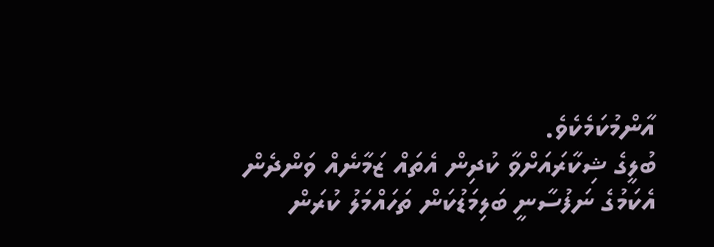އާންމުކަމެކެވެ.
ބުލީގެ ޝިކާރައަށްވާ ކުދިން އެތައް ޒަމާނެއް ވަންދެން އެކަމުގެ ނަފުސާނީ ބަލިމަޑުކަން ތަހައްމަލު ކުރަން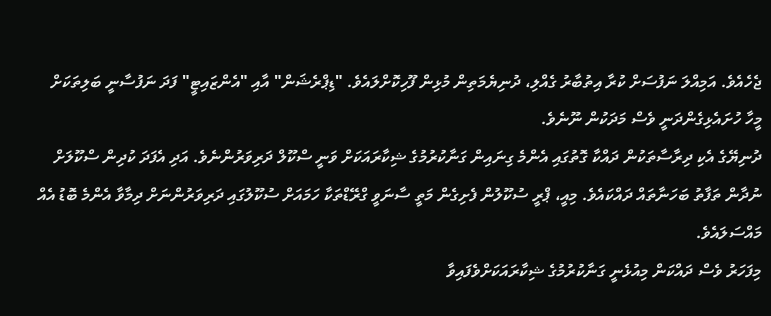ޖެހެއެވެ. އަމިއްލަ ނަފުސަށް ކުރާ އިތުބާރު ގެއްލި، ދުނިޔެމަތިން މުޅިން ފޫހިކޮށްލައެވެ. "ޑިޕްރެޝަން" އާއި "އެންޒައިޓީ" ފަދަ ނަފުސާނީ ބަލިތަކަށް މީހާ ހުށައެޅިގެންދަނީ ވެސް މަދަކުން ނޫނެވެ.
ދުނިޔޭގެ އެކި ދިރާސާތަކުން ދައްކާ ގޮތުގައި އެންމެ ގިނައިން ގަނާކުރުމުގެ ޝިކާރައަކަށް ވަނީ ސްކޫލް ދަރިވަރުންނެވެ. އަދި އެފަދަ ކުދިން ސްކޫލަށް ނުދާން ތަފާތު ބަހަނާތައް ދައްކައެވެ. މިއީ، ޕްރީ ސުކޫލުން ފެށިގެން މަތީ ސާނަވީ ގްރޭޑްތަކާ ހަމައަށް ސުކޫލުގައި ދަރިވަރުންނަށް ދިމާވާ އެންމެ ބޮޑު އެއް މައްސަލައެވެ.
މިފަހަރު ވެސް ދައްކަން މިއުޅެނީ ގަނާކުރުމުގެ ޝިކާރައަކަށްވެފައިވާ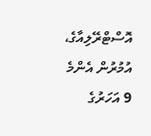އޮސްޓްރޭލިއާގެ، އުމުރުން އެންމެ 9 އަހަރުގެ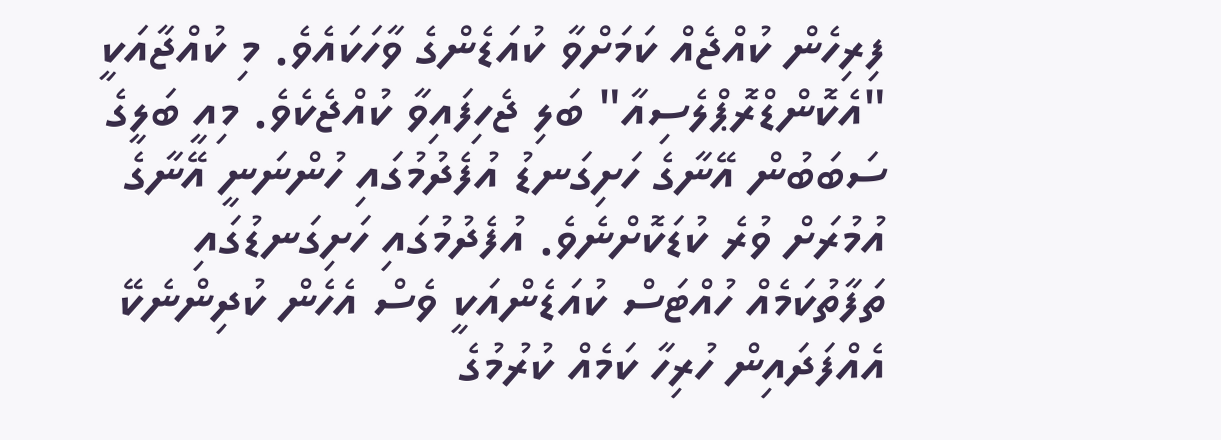ފިރިހެން ކުއްޖެއް ކަމަށްވާ ކުއަޑެންގެ ވާހަކައެވެ. މި ކުއްޖާއަކީ "އެކޮންޑްރޮޕްލެސިއާ" ބަލި ޖެހިފައިވާ ކުއްޖެކެވެ. މިއީ ބަލީގެ ސަބަބުން އޭނާގެ ހަށިގަނޑު އުފެދުމުގައި ހުންނަނީ އޭނާގެ އުމުރަށް ވުރެ ކުޑަކޮށްނެވެ. އުފެދުމުގައި ހަށިގަނޑުގައި ތަފާތުކަމެއް ހުއްޓަސް ކުއަޑެންއަކީ ވެސް އެހެން ކުދިންނެކޭ އެއްފަދައިން ހުރިހާ ކަމެއް ކުރުމުގެ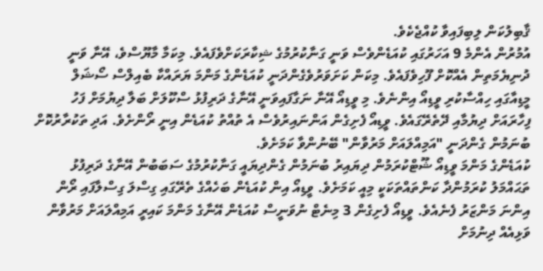ޤާބިލުކަން ލިބިފައިވާ ކުއްޖެކެވެ.
އުމުރުން އެންމެ 9 އަހަރުގައި ކުއަޑެންވެސް ވަނީ ގަނާކުރުމުގެ ޝިކާރަކަށްވެފައެވެ. މިކަމާ މާޔޫސްވެ، އޭނާ ވަނީ ދުނިޔެމަތިން އެއްކޮށް ފޫހިވެފައެވެ. މިކަން ކަށަވަރުވެގެންދަނީ ކުއަޑެންގެ މަންމަ ޔަރައްކާ ބެއިލްސް ސޯޝަލް މީޑިއާގައި ހިއްސާކުރި ވީޑިއޯ އިންނެވެ. މި ވީޑިއޯ އޭނާ ނަގާފައިވަނީ އޭނާގެ ދަރިފުޅު ސްކޫލަށް ބަލާ ދިޔުމަށް ފަހު ފިހާރައަށް ދިޔުމާއި ދޭތެރޭގައެވެ. ވީޑިއޯ ފެށިގެން އަންނައިރުވެސް އެ ތުއްތު ކުއަޑެން އިނީ ރޯންށެވެ. އަދި ތަކުރާރުކޮށް ބުނަމުން ގެންދަނީ "އަމިއްލައަށް މަރުވާން" ބޭނުންވާ ކަމަށެވެ.
ކުއަޑެންގެ މަންމަ ވީޑިއޯ ޝޫޓްކުރަމުން ދިޔައިރު ބުނަމުން ގެންދިޔައީ ގަނާކުރުމުގެ ސަބަބުން އޭނާގެ ދަރިފުޅު ތަޙައްމަލު ކުރަމުންދާ ކަންތައްތަކަކީ މިއީ ކަމަށެވެ. ވީޑިއޯ އިން ކުއަޑެން ބަހެއްގެ ތެރޭގައި ގިސްލަ ގިސްލާފައި ރޯން އިންނަ މަންޒަރު ފެނެއެވެ. ވީޑިއޯ ފެށިގެން 3 މިނެޓް ނުވަނީސް ކުއަޑެން އޭނާގެ މަންމަ ކައިރީ އަމިއްލައަށް މަރުވާން ވަޅިއެއް ދިނުމަށް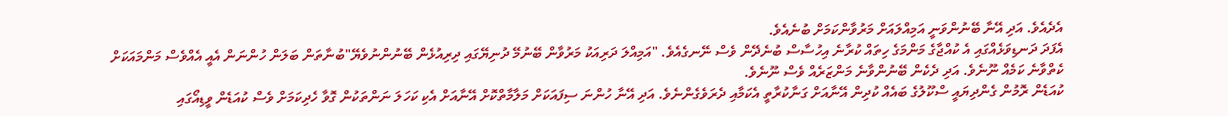އެދެއެވެ. އަދި އޭނާ ބޭނުންވަނީ އަމިއްލައަށް މަރުވާންކަމަށް ބުނެއެވެ.
އެފަދަ ދަނޑިވަޅެއްގައި އެ ކުއްޖާގެ މަންމަގެ ހިތައް ކުރާނެ އިހުސާސް ބުނެދޭން ވެސް ނޭނގެއެވެ. "އަމިއްލަ ދަރިއަކު މަރުވާން ބޭނުމޭ ދުނިޔޭގައި ދިރިއުޅެން ބޭނުންނުވެޔޭ"ބުނާތަން ބަލަން ހުންނަން އެއީ އެއްވެސް މަންމައަކަށް ކެތްވާނެ ކަމެއް ނޫނެވެ. އަދި ދެކެން ބޭނުންވާނެ މަންޒަރެއް ވެސް ނޫނެވެ.
ކުއަޑެން ރޮމުން ގެންދިޔައީ ސްކޫލުގެ ބައެއް ކުދިން އޭނާއަށް ގަނާކުރާތީ އެކަމާއި ދެރަވެގެންނެވެ. އަދި އޭނާ ހުންނަ ސިފައަކަށް މަލާމާތްކޮށް އޭނާއަށް އެކި ކަހަލަ ނަންތަކުން ގޮވާ ހެދިކަމަށް ވެސް ކުއަޑެން ވީޑިއޯގައި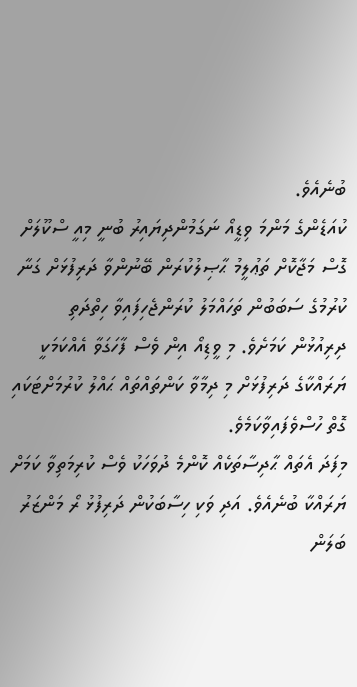ބުނެއެވެ.
ކުއަޑެންގެ މަންމަ ވިޑީއޯ ނަގަމުންދިޔައިރު ބުނީ މިއީ ސްކޫލަށް ގޮސް މަޖާކޮށް ތަޢުލީމު ޙާޞިލުކުރަން ބޭނުންވާ ދަރިފުޅަށް ގަނާ ކުރުމުގެ ސަބަބުން ތަހައްމަލު ކުރަންޖެހިފައިވާ ހިތްދަތި ދިރިއުޅުން ކަމަށެވެ. މި ވީޑިއޯ އިން ވެސް ފާހަގަވާ އެއްކަމަކީ ޔަރައްކާގެ ދަރިފުޅަށް މި ދިމާވާ ކަންތައްތައް ޙައްލު ކުރުމަށްޓަކައި ގޮތް ހުސްވެފައިވާކަމެވެ.
މިފަދަ އެތައް ޙާދިސާތަކެއް ކޮންމެ ދުވަހަކު ވެސް ކުރިމަތިވާ ކަމަށް ޔަރައްކާ ބުނެއެވެ. އަދި ވަކި ހިސާބަކުން ދަރިފުޅު ރޯ މަންޒަރު ބަލަން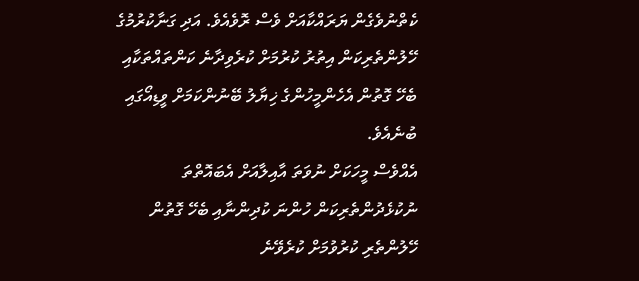ކެތްނުވެގެން ޔަރައްކާއަށް ވެސް ރޮވެއެވެ. އަދި ގަނާކުރުމުގެ ހޭލުންތެރިކަން އިތުރު ކުރުމަށް ކުރެވިދާނެ ކަންތައްތަކާއި ބެހޭ ގޮތުން އެހެންމީހުންގެ ޚިޔާލު ބޭނުންކަމަށް ވީޑިއޯގައި ބުނެއެވެ.
އެއްވެސް މީހަކަށް ނުވަތަ އާއިލާއަށް އެބައޮތްތަ ނުކުޅެދުންތެރިކަން ހުންނަ ކުދިންނާއި ބެހޭ ގޮތުން ހޭލުންތެރި ކުރުވުމަށް ކުރެވޭނެ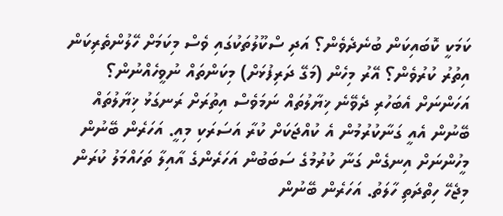ކަމަކީ ކޮބައިކަން ބުނެދެވެން؟ އަދި ސްކޫލުތަކުގައި ވެސް މިކަމަށް ހޭލުންތެރިކަން އިތުރު ކުރުވެން؟ އޭރު މިހެން (މަގޭ ދަރިފުޅަށް) މިކަންތައް ނުވީހެއްނުން؟ އަހަންނަށް އެބަހުރި ދެވޭނެ ޚިޔާލުތައް ނަމަވެސް އިތުރަށް ރަނގަޅު ޚިޔާލުތައް ބޭނުން އެއީ ގަނާކުރުމުން އެ ކުއްޖަކަށް ކުރާ އަސަރަކި މިއީ. އަހަރެން ބޭނުން މީހުންނަށް އިނގެން ގަނާ ކުރުމުގެ ސަބަބުން އަހަރެންގެ އާއިލާ ތަހައްމަލު ކުރަން މިޖެހޭ ހިތްދަތި ހާލަތު. އަހަރެން ބޭނުން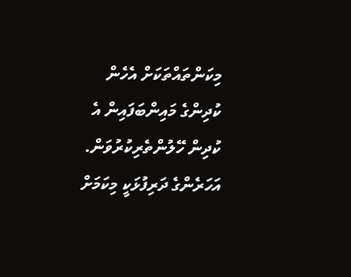މިކަންތައްތަކަށް އެހެން ކުދިންގެ މައިންބަފައިން އެ ކުދިން ހޭލުންތެރިކުރުވަން. އަހަރެންގެ ދަރިފުޅަކީ މިކަމަށް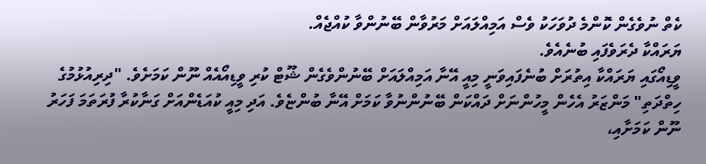ކެތް ނުވެގެން ކޮންމެ ދުވަހަކު ވެސް އަމިއްލައަށް މަރުވާން ބޭނުންވާ ކުއްޖެއް.
ޔަރައްކާ ދެރަވެފައި ބުނެއެވެ.
ވީޑިއޯގައި ޔަރައްކާ އިތުރަށް ބުނެފައިވަނީ މިއީ އޭނާ އަމިއްލައަށް ބޭނުންވެގެން ޝޫޓް ކުރި ވީޑިއޯއެއް ނޫން ކަމަށެވެ. "ދިރިއުޅުމުގެ ހިތްދަތި" މަންޒަރު އެހެން މީހުންނަށް ދައްކަން ބޭނުންނުވާ ކަމަށް އޭނާ ބުންޏެވެ. އަދި މިއީ ކުއަޑެންއަށް ގަނާކުރާ ފުރަތަމަ ފަހަރު ނޫން ކަމަށާއި،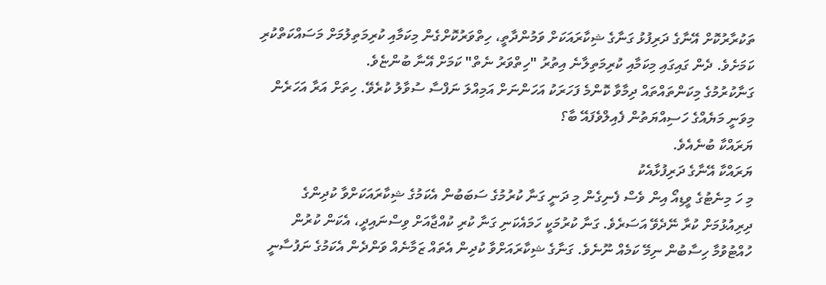ތަކުރާރުކޮށް އޭނާގެ ދަރިފުޅު ގަނާގެ ޝިކާރައަކަށް ވަމުންދާތީ، ހިތްވަރުކޮށްގެން މިކަމާއި ކުރިމަތިލުމަށް މަސައްކަތްކުރި ކަމަށެވެ. ދެން ގައިގައި މިކަމާއި ކުރިމަތިލާނެ އިތުރު "ހިތްވަރު ނެތް" ކަމަށް އޭނާ ބުންޏެވެ.
ގަނާކުރުމުގެ މިކަންތައްތައް ދިމާވާ ކޮންމެ ފަހަރަކު އަހަންނަށް އަމިއްލަ ނަފްސާ ސުވާލު ކުރެވޭ. ހިތަށް އަރާ އަހަރެން މިވަނީ މަޔެއްގެ ހަސިއްޔަތުން ފެއިލްވެފައޭ ބާ؟
ޔަރައްކާ ބުނެއެވެ.
ޔަރައްކާ އޭނާގެ ދަރިފުޅާއެކު
މި ހަ މިނެޓުގެ ވީޑިއޯ އިން ވެސް ފެނިގެން މި ދަނީ ގަނާ ކުރުމުގެ ސަބަބުން އެކަމުގެ ޝިކާރައަކަށްވާ ކުދިންގެ ދިރިއުޅުމަށް ކުރާ ނޭދެވޭ އަސަރެވެ. ގަނާ ކުރުމަކީ ހަމައެކަނި ގަނާ ކުރި ކުއްޖާއަށް ވިސްނައިދީ، އެކަން ކުރުން ހުއްޓުވުމާ ހިސާބުން ނިމޭ ކަމެއް ނޫނެވެ. ގަނާގެ ޝިކާރައަށްވާ ކުދިން އެތައް ޒަމާނެއް ވަންދެން އެކަމުގެ ނަފުސާނީ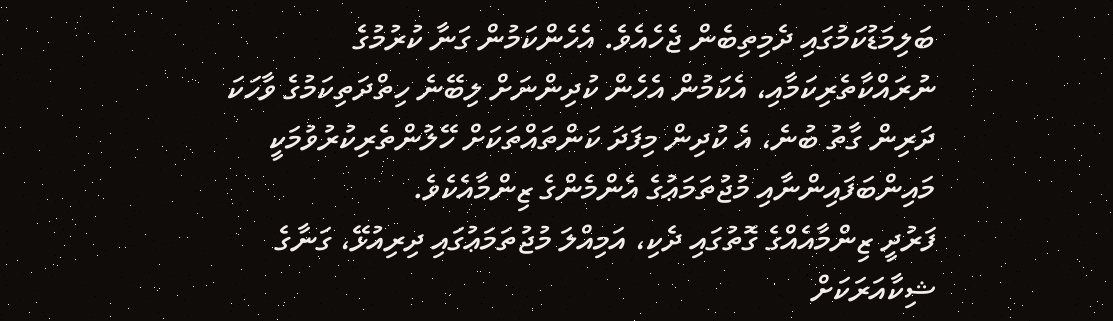ބަލިމަޑުކަމުގައި ދެމިތިބެން ޖެހެއެވެ. އެހެންކަމުން ގަނާ ކުރުމުގެ ނުރައްކާތެރިކަމާއި، އެކަމުން އެހެން ކުދިންނަށް ލިބޭނެ ހިތްދަތިކަމުގެ ވާހަކަ ދަރިން ގާތު ބުނެ، އެ ކުދިން މިފަދަ ކަންތައްތަކަށް ހޭލުންތެރިކުރުވުމަކީ މައިންބަފައިންނާއި މުޖުތަމަޢުގެ އެންމެންގެ ޒިންމާއެކެވެ.
ފަރުދީ ޒިންމާއެއްގެ ގޮތުގައި ދެކި، އަމިއްލަ މުޖުތަމަޢުގައި ދިރިއުޅޭ، ގަނާގެ ޝިކާއަރަކަށް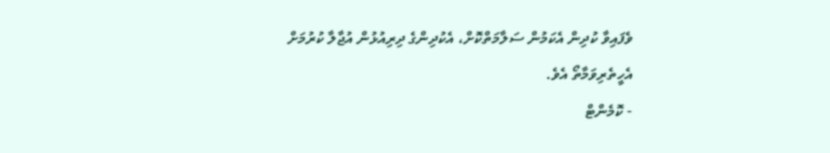ވެފައިވާ ކުދިން އެކަމުން ސަލާމަތްކޮށް، އެކުދިންގެ ދިރިއުޅުން އުޖާލާ ކުރުމަށް އެހީތެރިވަމާތޯ އެވެ.
- ކޮމެންޓް